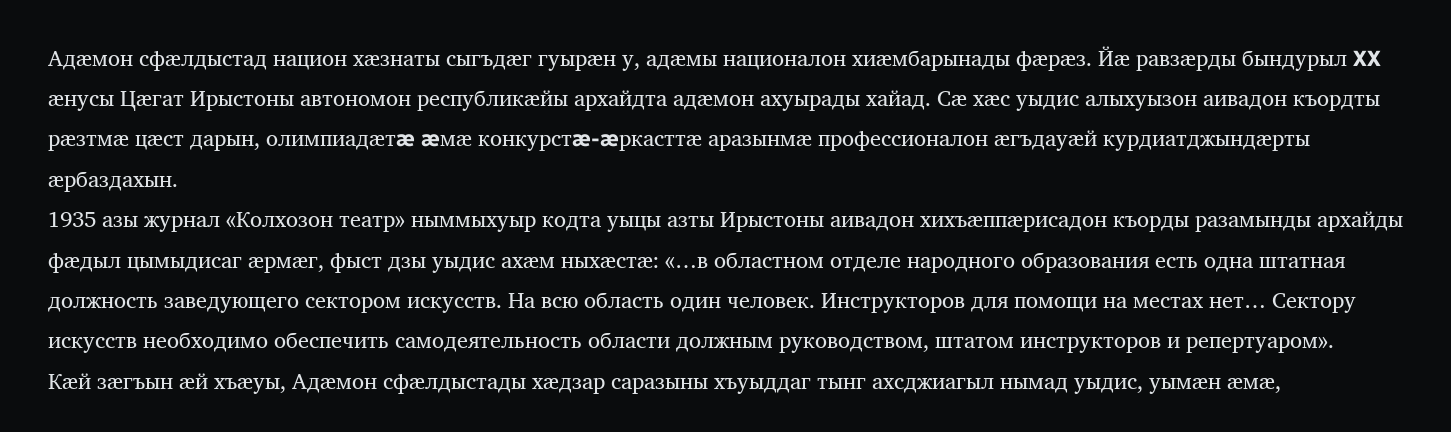Адæмон сфæлдыстад национ хæзнаты сыгъдæг гуырæн у, адæмы националон хиæмбарынады фæрæз. Йæ равзæрды бындурыл XX æнусы Цæгат Ирыстоны автономон республикæйы архайдта адæмон ахуырады хайад. Сæ хæс уыдис алыхуызон аивадон къордты рæзтмæ цæст дарын, олимпиадæтæ æмæ конкурстæ-æркасттæ аразынмæ профессионалон æгъдауæй курдиатджындæрты æрбаздахын.
1935 азы журнал «Колхозон театр» ныммыхуыр кодта уыцы азты Ирыстоны аивадон хихъæппæрисадон къорды разамынды архайды фæдыл цымыдисаг æрмæг, фыст дзы уыдис ахæм ныхæстæ: «…в областном отделе народного образования есть одна штатная должность заведующего сектором искусств. На всю область один человек. Инструкторов для помощи на местах нет… Сектору искусств необходимо обеспечить самодеятельность области должным руководством, штатом инструкторов и репертуаром».
Кæй зæгъын æй хъæуы, Адæмон сфæлдыстады хæдзар саразыны хъуыддаг тынг ахсджиагыл нымад уыдис, уымæн æмæ,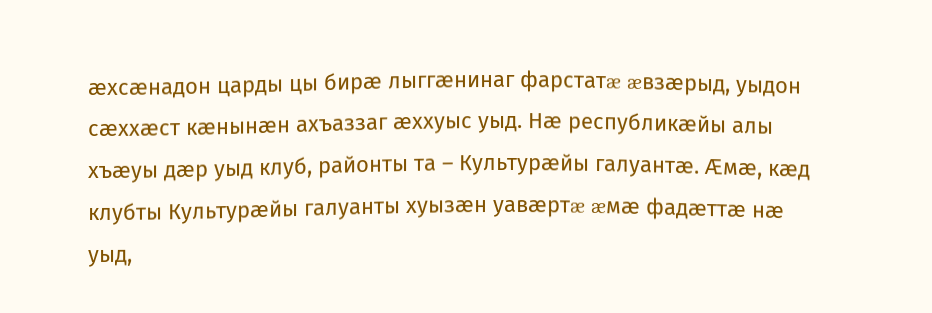æхсæнадон царды цы бирæ лыггæнинаг фарстатæ æвзæрыд, уыдон сæххæст кæнынæн ахъаззаг æххуыс уыд. Нæ республикæйы алы хъæуы дæр уыд клуб, районты та – Культурæйы галуантæ. Æмæ, кæд клубты Культурæйы галуанты хуызæн уавæртæ æмæ фадæттæ нæ уыд,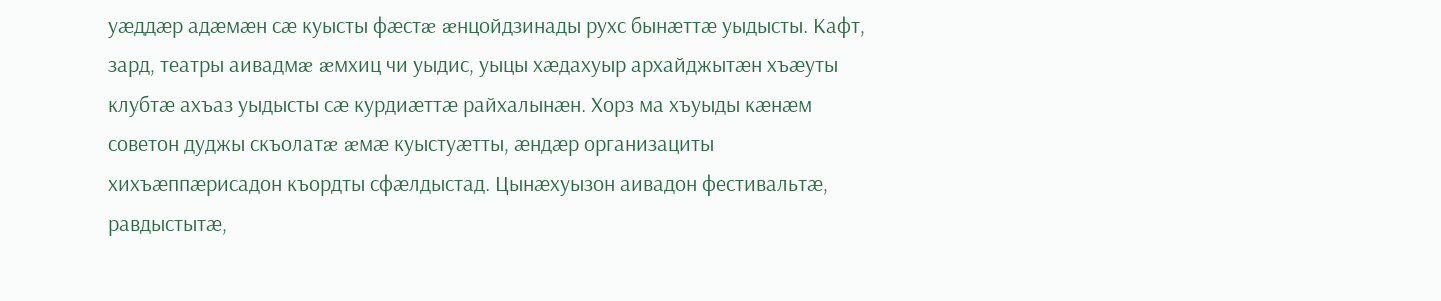уæддæр адæмæн сæ куысты фæстæ æнцойдзинады рухс бынæттæ уыдысты. Кафт, зард, театры аивадмæ æмхиц чи уыдис, уыцы хæдахуыр архайджытæн хъæуты клубтæ ахъаз уыдысты сæ курдиæттæ райхалынæн. Хорз ма хъуыды кæнæм советон дуджы скъолатæ æмæ куыстуæтты, æндæр организациты хихъæппæрисадон къордты сфæлдыстад. Цынæхуызон аивадон фестивальтæ, равдыстытæ,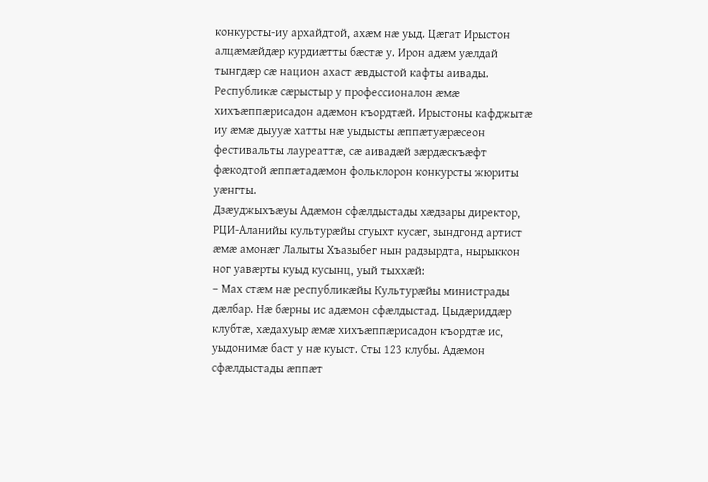конкурсты-иу архайдтой, ахæм нæ уыд. Цæгат Ирыстон алцæмæйдæр курдиæтты бæстæ у. Ирон адæм уæлдай тынгдæр сæ национ ахаст æвдыстой кафты аивады. Республикæ сæрыстыр у профессионалон æмæ хихъæппæрисадон адæмон къордтæй. Ирыстоны кафджытæ иу æмæ дыууæ хатты нæ уыдысты æппæтуæрæсеон фестивальты лауреаттæ, сæ аивадæй зæрдæскъæфт фæкодтой æппæтадæмон фольклорон конкурсты жюриты уæнгты.
Дзæуджыхъæуы Адæмон сфæлдыстады хæдзары директор, РЦИ-Аланийы культурæйы сгуыхт кусæг, зындгонд артист æмæ амонæг Лалыты Хъазыбег нын радзырдта, нырыккон ног уавæрты куыд кусынц, уый тыххæй:
– Мах стæм нæ республикæйы Культурæйы министрады дæлбар. Нæ бæрны ис адæмон сфæлдыстад. Цыдæриддæр клубтæ, хæдахуыр æмæ хихъæппæрисадон къордтæ ис, уыдонимæ баст у нæ куыст. Сты 123 клубы. Адæмон сфæлдыстады æппæт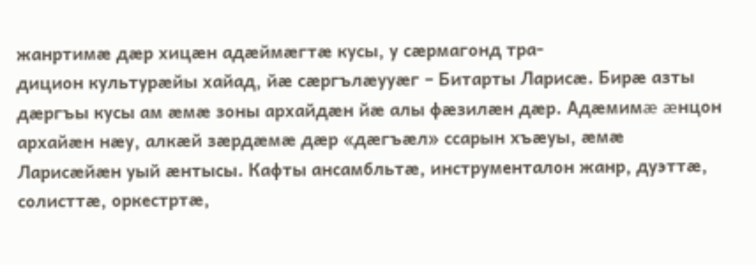жанртимæ дæр хицæн адæймæгтæ кусы, у сæрмагонд тра-
дицион культурæйы хайад, йæ сæргълæууæг – Битарты Ларисæ. Бирæ азты дæргъы кусы ам æмæ зоны архайдæн йæ алы фæзилæн дæр. Адæмимæ æнцон архайæн нæу, алкæй зæрдæмæ дæр «дæгъæл» ссарын хъæуы, æмæ Ларисæйæн уый æнтысы. Кафты ансамбльтæ, инструменталон жанр, дуэттæ, солисттæ, оркестртæ,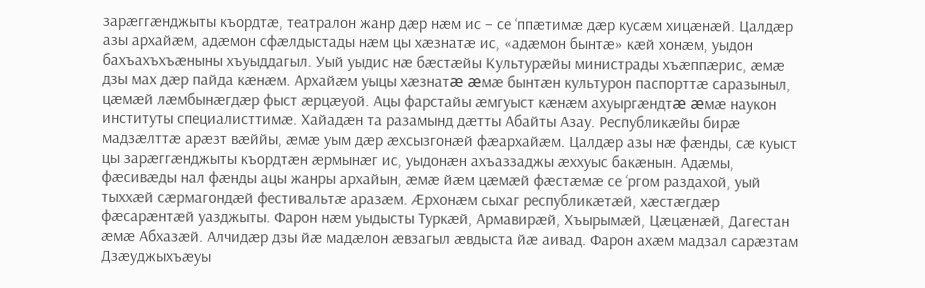зарæггæнджыты къордтæ, театралон жанр дæр нæм ис – се ‘ппæтимæ дæр кусæм хицæнæй. Цалдæр азы архайæм, адæмон сфæлдыстады нæм цы хæзнатæ ис, «адæмон бынтæ» кæй хонæм, уыдон бахъахъхъæныны хъуыддагыл. Уый уыдис нæ бæстæйы Культурæйы министрады хъæппæрис, æмæ дзы мах дæр пайда кæнæм. Архайæм уыцы хæзнатæ æмæ бынтæн культурон паспорттæ саразыныл, цæмæй лæмбынæгдæр фыст æрцæуой. Ацы фарстайы æмгуыст кæнæм ахуыргæндтæ æмæ наукон институты специалисттимæ. Хайадæн та разамынд дæтты Абайты Азау. Республикæйы бирæ мадзæлттæ арæзт вæййы, æмæ уым дæр æхсызгонæй фæархайæм. Цалдæр азы нæ фæнды, сæ куыст цы зарæггæнджыты къордтæн æрмынæг ис, уыдонæн ахъаззаджы æххуыс бакæнын. Адæмы, фæсивæды нал фæнды ацы жанры архайын, æмæ йæм цæмæй фæстæмæ се ‘ргом раздахой, уый тыххæй сæрмагондæй фестивальтæ аразæм. Æрхонæм сыхаг республикæтæй, хæстæгдæр фæсарæнтæй уазджыты. Фарон нæм уыдысты Туркæй, Армавирæй, Хъырымæй, Цæцæнæй, Дагестан æмæ Абхазæй. Алчидæр дзы йæ мадæлон æвзагыл æвдыста йæ аивад. Фарон ахæм мадзал сарæзтам Дзæуджыхъæуы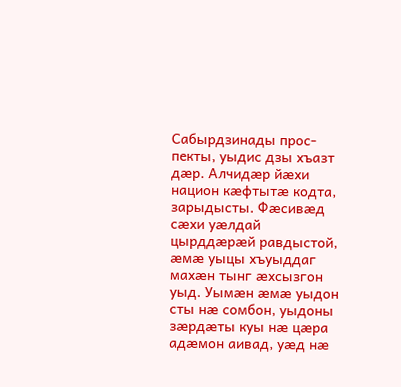Сабырдзинады прос-
пекты, уыдис дзы хъазт дæр. Алчидæр йæхи национ кæфтытæ кодта, зарыдысты. Фæсивæд сæхи уæлдай цырддæрæй равдыстой, æмæ уыцы хъуыддаг махæн тынг æхсызгон уыд. Уымæн æмæ уыдон сты нæ сомбон, уыдоны зæрдæты куы нæ цæра адæмон аивад, уæд нæ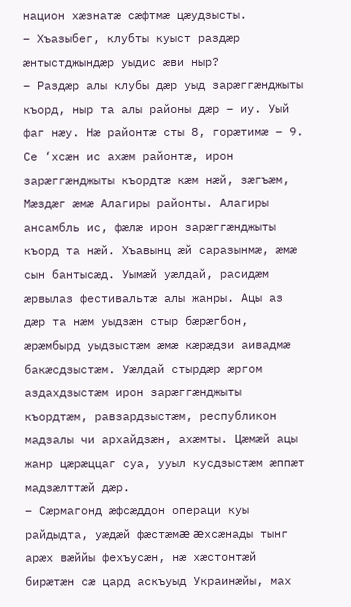национ хæзнатæ сæфтмæ цæудзысты.
– Хъазыбег, клубты куыст раздæр æнтыстджындæр уыдис æви ныр?
– Раздæр алы клубы дæр уыд зарæггæнджыты къорд, ныр та алы районы дæр – иу. Уый фаг нæу. Нæ районтæ сты 8, горæтимæ – 9. Се ‘хсæн ис ахæм районтæ, ирон зарæггæнджыты къордтæ кæм нæй, зæгъæм, Мæздæг æмæ Алагиры районты. Алагиры ансамбль ис, фæлæ ирон зарæггæнджыты къорд та нæй. Хъавынц æй саразынмæ, æмæ сын бантысæд. Уымæй уæлдай, расидæм æрвылаз фестивальтæ алы жанры. Ацы аз дæр та нæм уыдзæн стыр бæрæгбон, æрæмбырд уыдзыстæм æмæ кæрæдзи аивадмæ бакæсдзыстæм. Уæлдай стырдæр æргом аздахдзыстæм ирон зарæггæнджыты къордтæм, равзардзыстæм, республикон мадзалы чи архайдзæн, ахæмты. Цæмæй ацы жанр цæрæццаг суа, ууыл кусдзыстæм æппæт мадзæлттæй дæр.
– Сæрмагонд æфсæддон операци куы райдыдта, уæдæй фæстæмæ æхсæнады тынг арæх вæййы фехъусæн, нæ хæстонтæй бирæтæн сæ цард аскъуыд Украинæйы, мах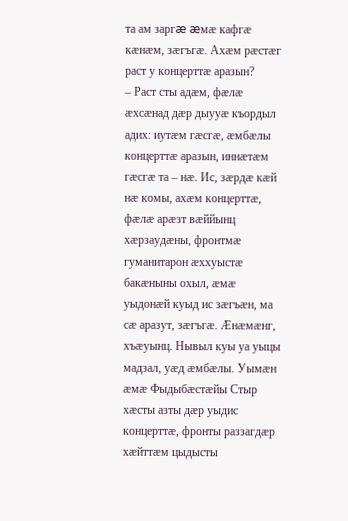та ам заргæ æмæ кафгæ кæнæм, зæгъгæ. Ахæм рæстæг раст у концерттæ аразын?
– Раст сты адæм, фæлæ æхсæнад дæр дыууæ къордыл адих: иутæм гæсгæ, æмбæлы концерттæ аразын, иннæтæм гæсгæ та – нæ. Ис, зæрдæ кæй нæ комы, ахæм концерттæ, фæлæ арæзт вæййынц хæрзаудæны, фронтмæ гуманитарон æххуыстæ бакæныны охыл, æмæ уыдонæй куыд ис зæгъæн, ма сæ аразут, зæгъгæ. Æнæмæнг, хъæуынц. Нывыл куы уа уыцы мадзал, уæд æмбæлы. Уымæн æмæ Фыдыбæстæйы Стыр хæсты азты дæр уыдис концерттæ, фронты раззагдæр хæйттæм цыдысты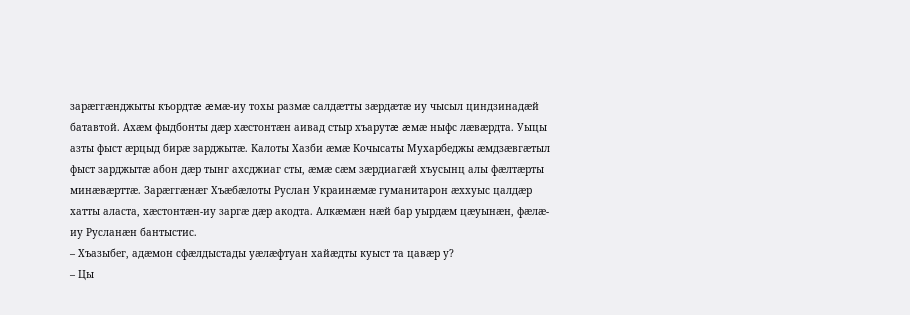зарæггæнджыты къордтæ æмæ-иу тохы размæ салдæтты зæрдæтæ иу чысыл циндзинадæй батавтой. Ахæм фыдбонты дæр хæстонтæн аивад стыр хъарутæ æмæ ныфс лæвæрдта. Уыцы азты фыст æрцыд бирæ зарджытæ. Калоты Хазби æмæ Кочысаты Мухарбеджы æмдзæвгæтыл фыст зарджытæ абон дæр тынг ахсджиаг сты, æмæ сæм зæрдиагæй хъусынц алы фæлтæрты минæвæрттæ. Зарæггæнæг Хъæбæлоты Руслан Украинæмæ гуманитарон æххуыс цалдæр хатты аласта, хæстонтæн-иу заргæ дæр акодта. Алкæмæн нæй бар уырдæм цæуынæн, фæлæ-иу Русланæн бантыстис.
– Хъазыбег, адæмон сфæлдыстады уæлæфтуан хайæдты куыст та цавæр у?
– Цы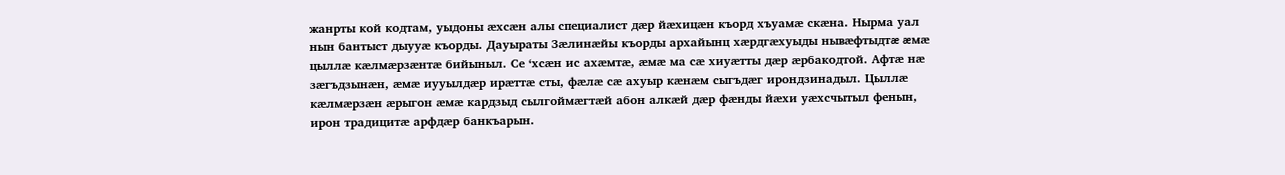жанрты кой кодтам, уыдоны æхсæн алы специалист дæр йæхицæн къорд хъуамæ скæна. Нырма уал нын бантыст дыууæ къорды. Дауыраты Зæлинæйы къорды архайынц хæрдгæхуыды нывæфтыдтæ æмæ цыллæ кæлмæрзæнтæ бийыныл. Се ‘хсæн ис ахæмтæ, æмæ ма сæ хиуæтты дæр æрбакодтой. Афтæ нæ зæгъдзынæн, æмæ иууылдæр ирæттæ сты, фæлæ сæ ахуыр кæнæм сыгъдæг ирондзинадыл. Цыллæ кæлмæрзæн æрыгон æмæ кардзыд сылгоймæгтæй абон алкæй дæр фæнды йæхи уæхсчытыл фенын, ирон традицитæ арфдæр банкъарын.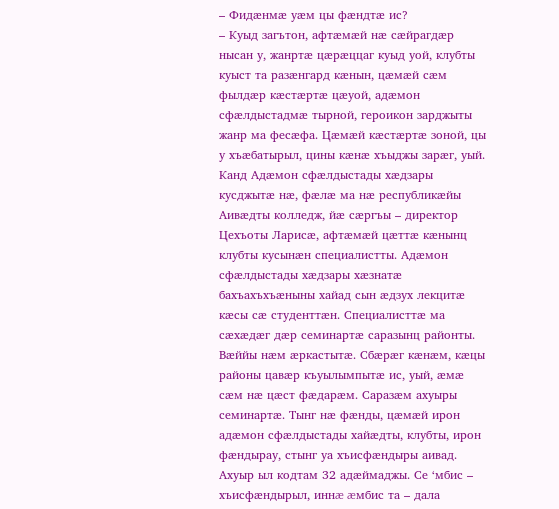– Фидæнмæ уæм цы фæндтæ ис?
– Куыд загътон, афтæмæй нæ сæйрагдæр нысан у, жанртæ цæрæццаг куыд уой, клубты куыст та разæнгард кæнын, цæмæй сæм фылдæр кæстæртæ цæуой, адæмон сфæлдыстадмæ тырной, героикон зарджыты жанр ма фесæфа. Цæмæй кæстæртæ зоной, цы у хъæбатырыл, цины кæнæ хъыджы зарæг, уый. Канд Адæмон сфæлдыстады хæдзары кусджытæ нæ, фæлæ ма нæ республикæйы Аивæдты колледж, йæ сæргъы – директор Цехъоты Ларисæ, афтæмæй цæттæ кæнынц клубты кусынæн специалистты. Адæмон сфæлдыстады хæдзары хæзнатæ бахъахъхъæныны хайад сын æдзух лекцитæ кæсы сæ студенттæн. Специалисттæ ма сæхæдæг дæр семинартæ саразынц районты. Вæййы нæм æркастытæ. Сбæрæг кæнæм, кæцы районы цавæр къуылымпытæ ис, уый, æмæ сæм нæ цæст фæдарæм. Саразæм ахуыры семинартæ. Тынг нæ фæнды, цæмæй ирон адæмон сфæлдыстады хайæдты, клубты, ирон фæндырау, стынг уа хъисфæндыры аивад. Ахуыр ыл кодтам 32 адæймаджы. Се ‘мбис – хъисфæндырыл, иннæ æмбис та – дала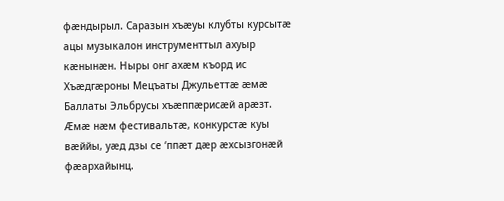фæндырыл. Саразын хъæуы клубты курсытæ ацы музыкалон инструменттыл ахуыр кæнынæн. Ныры онг ахæм къорд ис Хъæдгæроны Мецъаты Джульеттæ æмæ Баллаты Эльбрусы хъæппæрисæй арæзт. Æмæ нæм фестивальтæ, конкурстæ куы вæййы, уæд дзы се ‘ппæт дæр æхсызгонæй фæархайынц.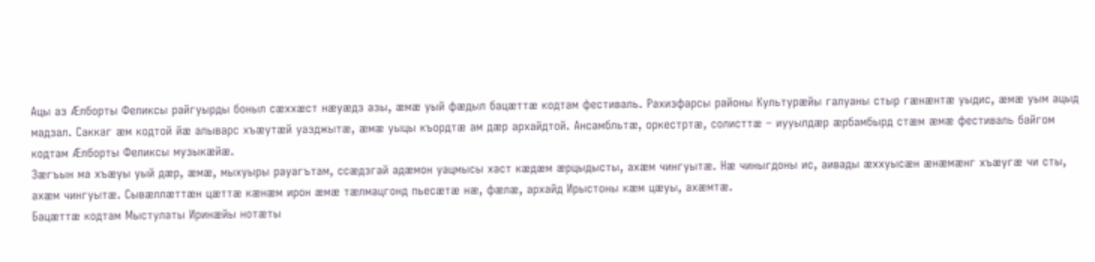Ацы аз Æлборты Феликсы райгуырды боныл сæххæст нæуæдз азы, æмæ уый фæдыл бацæттæ кодтам фестиваль. Рахизфарсы районы Культурæйы галуаны стыр гæнæнтæ уыдис, æмæ уым ацыд мадзал. Саккаг æм кодтой йæ алыварс хъæутæй уазджытæ, æмæ уыцы къордтæ ам дæр архайдтой. Ансамбльтæ, оркестртæ, солисттæ – иууылдæр æрбамбырд стæм æмæ фестиваль байгом кодтам Æлборты Феликсы музыкæйæ.
Зæгъын ма хъæуы уый дæр, æмæ, мыхуыры рауагътам, ссæдзгай адæмон уацмысы хаст кæдæм æрцыдысты, ахæм чингуытæ. Нæ чиныгдоны ис, аивады æххуысæн æнæмæнг хъæугæ чи сты, ахæм чингуытæ. Сывæллæттæн цæттæ кæнæм ирон æмæ тæлмацгонд пьесæтæ нæ, фæлæ, архайд Ирыстоны кæм цæуы, ахæмтæ.
Бацæттæ кодтам Мыстулаты Иринæйы нотæты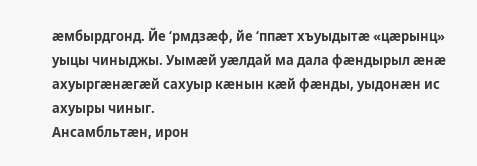æмбырдгонд. Йе ‘рмдзæф, йе ‘ппæт хъуыдытæ «цæрынц» уыцы чиныджы. Уымæй уæлдай ма дала фæндырыл æнæ ахуыргæнæгæй сахуыр кæнын кæй фæнды, уыдонæн ис ахуыры чиныг.
Ансамбльтæн, ирон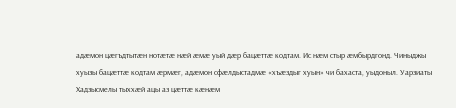адæмон цæгъдтытæн нотæтæ нæй æмæ уый дæр бацæттæ кодтам. Ис нæм стыр æмбырдгонд. Чиныджы хуызы бацæттæ кодтам æрмæг, адæмон сфæлдыстадмæ «хъæздыг хуын» чи бахаста, уыдоныл. Уарзиаты Хадзысмелы тыххæй ацы аз цæттæ кæнæм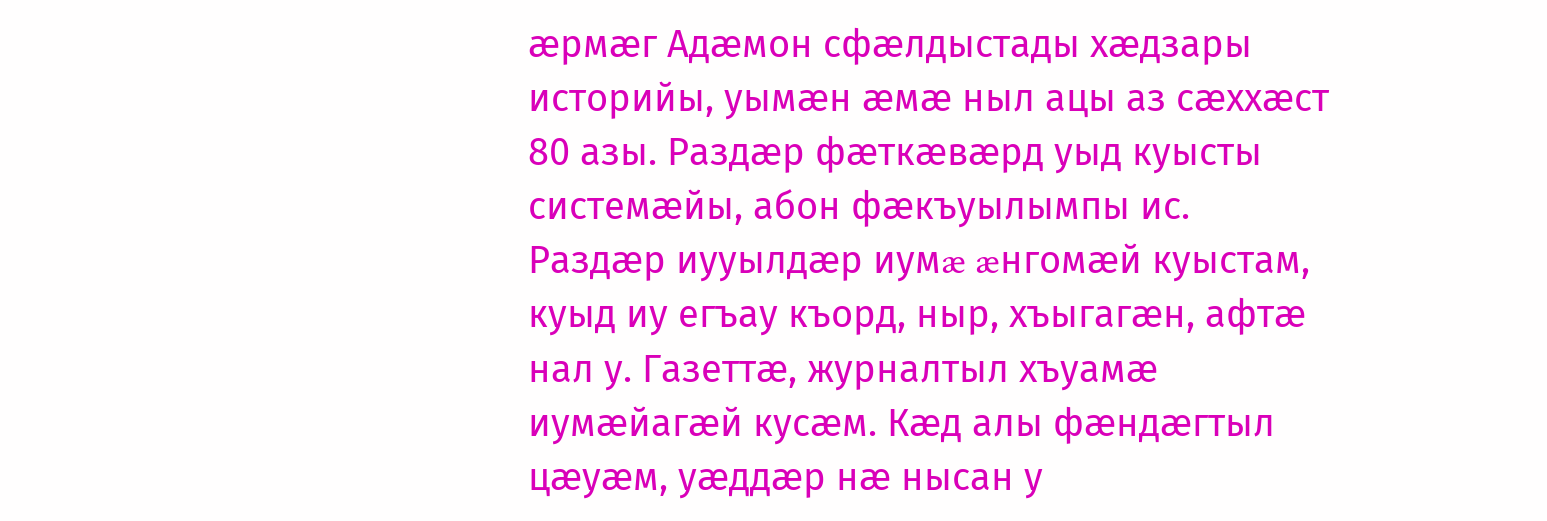æрмæг Адæмон сфæлдыстады хæдзары историйы, уымæн æмæ ныл ацы аз сæххæст 80 азы. Раздæр фæткæвæрд уыд куысты системæйы, абон фæкъуылымпы ис. Раздæр иууылдæр иумæ æнгомæй куыстам, куыд иу егъау къорд, ныр, хъыгагæн, афтæ нал у. Газеттæ, журналтыл хъуамæ иумæйагæй кусæм. Кæд алы фæндæгтыл цæуæм, уæддæр нæ нысан у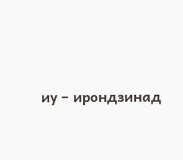иу – ирондзинад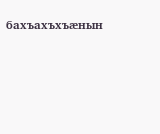бахъахъхъæнын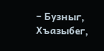– Бузныг, Хъазыбег,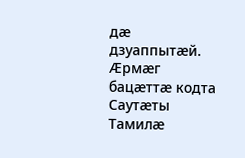дæ дзуаппытæй.
Æрмæг бацæттæ кодта
Саутæты Тамилæ